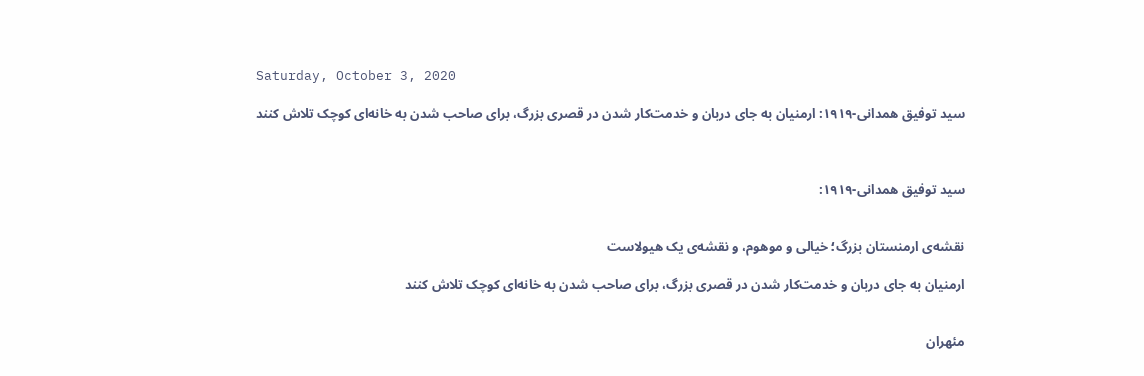Saturday, October 3, 2020

سید توفیق همدانی-١٩١٩: ارمنیان به جای دربان و خدمت‌کار شدن در قصری بزرگ، برای صاحب شدن به خانه‌ای کوچک تلاش کنند



سید توفیق همدانی-١٩١٩:


نقشه‌ی ارمنستان بزرگ؛ خیالی و موهوم، و نقشه‌ی یک هیولاست

ارمنیان به جای دربان و خدمت‌کار شدن در قصری بزرگ، برای صاحب شدن به خانه‌ای کوچک تلاش کنند


مئهران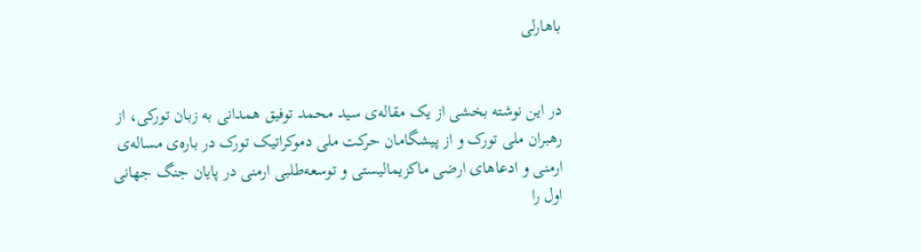باهارلی


در این نوشته بخشی از یک مقاله‌ی سید محمد توفیق همدانی به زبان تورکی، از رهبران ملی تورک و از پیشگامان حرکت ملی دموکراتیک تورک در باره‌ی مساله‌ی ارمنی و ادعاهای ارضی ماکزیمالیستی و توسعه‌طلبی ارمنی در پایان جنگ جهانی اول را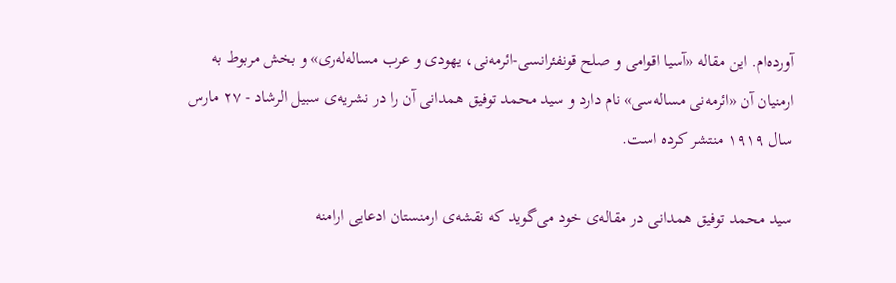آورده‌ام. این مقاله «آسیا اقوامی و صلح قونفئرانسی-ائرمه‌نی، یهودی و عرب مساله‌له‌ری» و بخش مربوط به ارمنیان آن «ائرمه‌نی مساله‌سی» نام دارد و سید محمد توفیق همدانی آن را در نشریه‌ی سبیل الرشاد - ٢٧ مارس سال ١٩١٩ منتشر کرده است.

سید محمد توفیق همدانی در مقاله‌ی خود می‌گوید که نقشه‌ی ارمنستان ادعایی ارامنه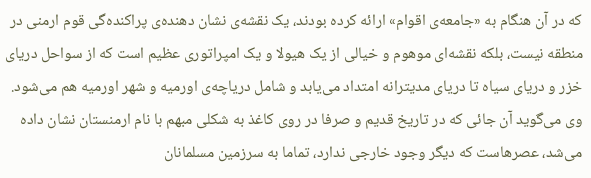که در آن هنگام به «جامعه‌ی اقوام» ارائه کرده بودند، یک نقشه‌ی نشان دهنده‌ی پراکنده‌گی قوم ارمنی در منطقه نیست، بلکه نقشه‌ای موهوم و خیالی از یک هیولا و یک امپراتوری عظیم است که از سواحل دریای خزر و دریای سیاه تا دریای مدیترانه امتداد می‌یابد و شامل دریاچه‌ی اورمیه و شهر اورمیه هم می‌شود. وی می‌گوید آن جائی که در تاریخ قدیم و صرفا در روی کاغذ به شکلی مبهم با نام ارمنستان نشان داده می‌شد، عصرهاست که دیگر وجود خارجی ندارد، تماما به سرزمین مسلمانان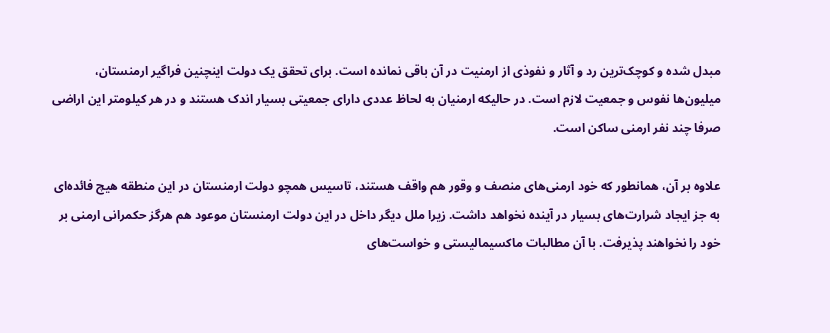مبدل شده و کوچک‌ترین رد و آثار و نفوذی از ارمنیت در آن باقی نمانده است. برای تحقق یک دولت اینچنین فراگیر ارمنستان، میلیون‌ها نفوس و جمعیت لازم است. در حالیکه ارمنیان به لحاظ عددی دارای جمعیتی بسیار اندک هستند و در هر کیلومتر این اراضی صرفا چند نفر ارمنی ساکن است.

علاوه بر آن، همانطور که خود ارمنی‌های منصف و وقور هم واقف هستند، تاسیس همچو دولت ارمنستان در این منطقه هیچ فائده‌ای به جز ایجاد شرارت‌های بسیار در آینده نخواهد داشت. زیرا ملل دیگر داخل در این دولت ارمنستان موعود هم هرگز حکمرانی ارمنی بر خود را نخواهند پذیرفت. با آن مطالبات ماکسیمالیستی و خواست‌های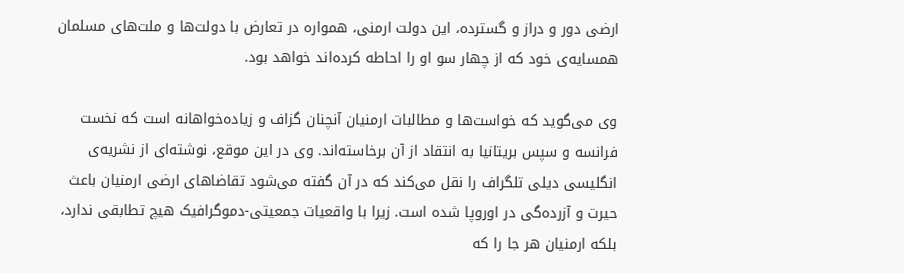ارضی دور و دراز و گسترده، این دولت ارمنی، همواره در تعارض با دولت‌ها و ملت‌های مسلمان همسایه‌ی خود که از چهار سو او را احاطه کرده‌اند خواهد بود.

وی می‌گوید که خواست‌ها و مطالبات ارمنیان آنچنان گزاف و زیاده‌خواهانه است که نخست فرانسه و سپس بریتانیا به انتقاد از آن برخاسته‌اند. وی در این موقع، نوشته‌ای از نشریه‌ی انگلیسی دیلی تلگراف را نقل می‌کند که در آن گفته می‌شود تقاضاهای ارضی ارمنیان باعث حیرت و آزرده‌گی در اوروپا شده است. زیرا با واقعیات جمعیتی-دموگرافیک هیچ تطابقی ندارد، بلکه ارمنیان هر جا را که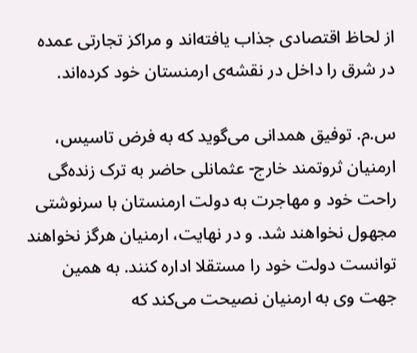از لحاظ اقتصادی جذاب یافته‌اند و مراکز تجارتی عمده در شرق را داخل در نقشه‌ی ارمنستان خود کرده‌اند.

س.م. توفیق همدانی می‌گوید که به فرض تاسیس، ارمنیان ثروتمند خارج- عثمانلی حاضر به ترک زنده‌گی راحت خود و مهاجرت به دولت ارمنستان با سرنوشتی مجهول نخواهند شد. و در نهایت، ارمنیان هرگز نخواهند توانست دولت خود را مستقلا اداره کنند. به همین جهت وی به ارمنیان نصیحت می‌کند که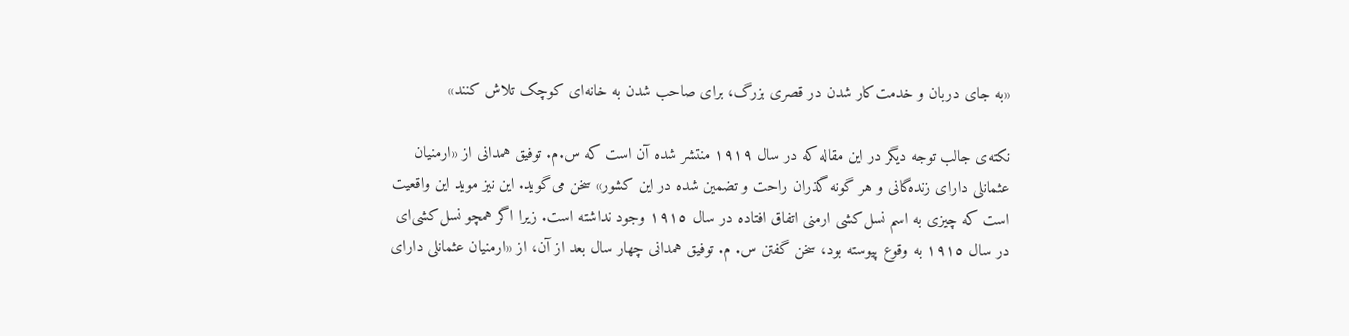«به جای دربان و خدمت‌کار شدن در قصری بزرگ، برای صاحب شدن به خانه‌ای کوچک تلاش کنند»

نکته‌ی جالب توجه دیگر در این مقاله که در سال ١٩١٩ منتشر شده آن است که س.م. توفیق همدانی از «ارمنیان عثمانلی دارای زنده‌گانی و هر گونه گذران راحت و تضمین شده در این کشور» سخن می‌گوید. این نیز موید این واقعیت است که چیزی به اسم نسل‌کشی ارمنی اتفاق افتاده در سال ١٩١٥ وجود نداشته است. زیرا اگر همچو نسل‌کشی‌ای در سال ١٩١٥ به وقوع پیوسته بود، سخن گفتن س. م. توفیق همدانی چهار سال بعد از آن، از «ارمنیان عثمانلی دارای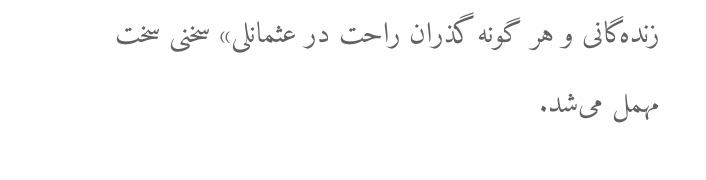زنده‌گانی و هر گونه گذران راحت در عثمانلی» سخنی سخت مهمل می‌شد.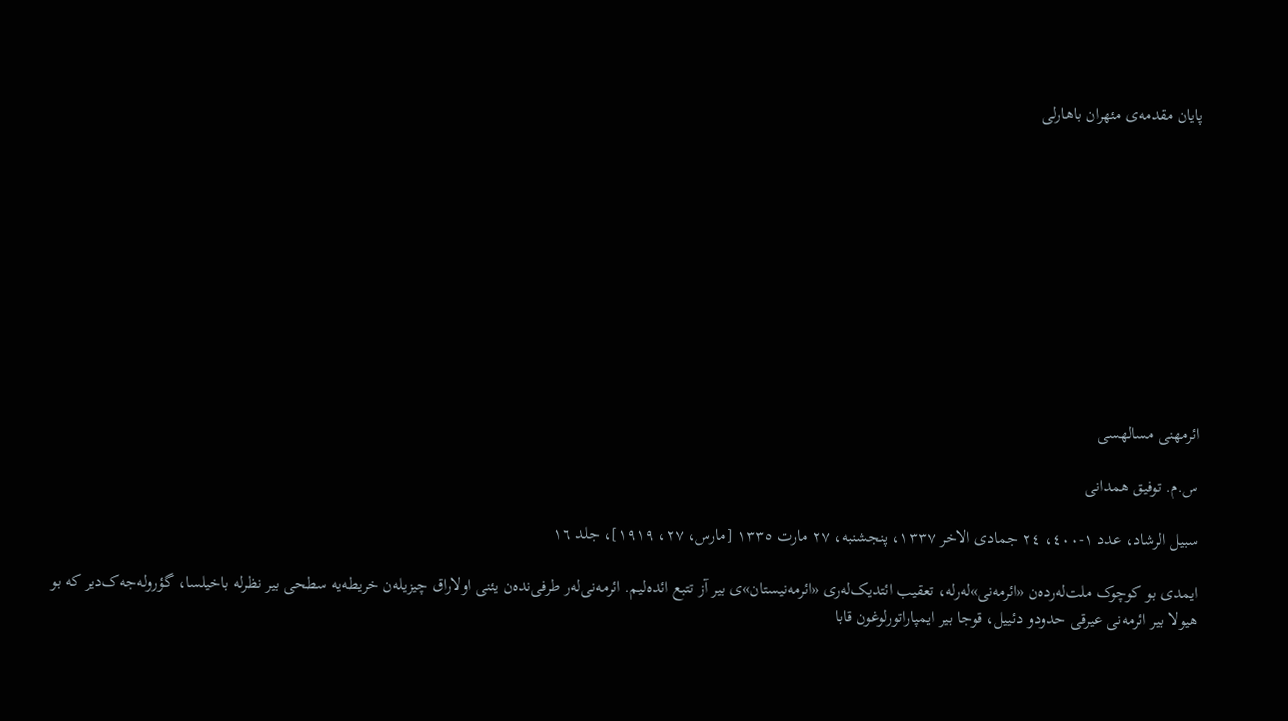پایان مقدمه‌ی مئهران باهارلی











ائرمهنی مسالهسی

س.م. توفیق همدانی

سبیل الرشاد، عدد ١-٤٠٠، ٢٤ جمادی الاخر ١٣٣٧، پنجشنبه، ٢٧ مارت ١٣٣٥ [مارس، ٢٧، ١٩١٩]، جلد ١٦

ایمدی بو کوچوک ملت‌له‌رده‌ن «ائرمه‌نی»له‌رله، تعقیب ائتدیک‌له‌ری «ائرمه‌نیستان»ی بیر آز تتبع ائده‌لیم. ائرمه‌نی‌له‌ر طرفی‌نده‌ن یئنی اولاراق چیزیله‌ن خریطه‌یه‌ سطحی بیر نظرله ‌باخیلسا، گؤروله‌جه‌ک‌دیر که ‌بو هیولا بیر ائرمه‌نی عیرقی حدودو دئییل، قوجا بیر ایمپاراتورلوغون قابا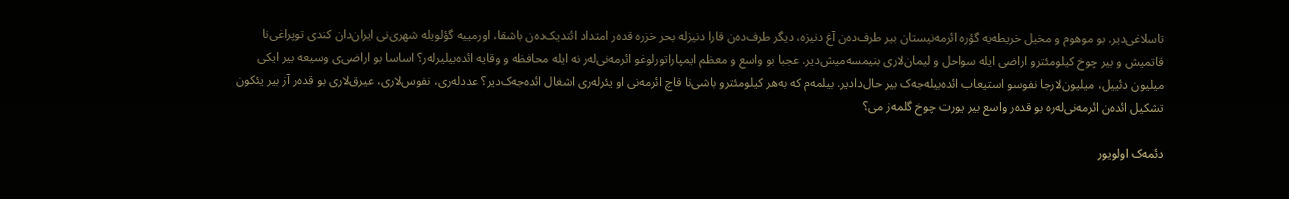تاسلاغی‌دیر. بو موهوم و مخیل خریطه‌یه‌ گؤره ‌ائرمه‌نیستان بیر طرف‌ده‌ن آغ دنیزه، دیگر طرف‌ده‌ن قارا دنیزله‌ بحر خزره ‌قده‌ر امتداد ائتدیک‌ده‌ن باشقا، اورمییه ‌گؤلویله ‌شهری‌نی ایران‌دان کندی توپراغی‌نا قاتمیش و بیر چوخ کیلومئترو اراضی ایله‌ سواحل و لیمان‌لاری بنیمسه‌میش‌دیر. عجبا بو واسع و معظم ایمپاراتورلوغو ائرمه‌نی‌له‌ر نه ‌ایله ‌محافظه‌ و وقایه‌ ائده‌بیلیرله‌ر؟ اساسا بو اراضی‌ی وسیعه ‌بیر ایکی میلیون دئییل، میلیون‌لارجا نفوسو استیعاب ائده‌بیله‌جه‌ک بیر حال‌دادیر. بیلمه‌م که ‌به‌هر کیلومئترو باشی‌نا قاچ ائرمه‌نی او یئرله‌ری اشغال ائده‌جه‌ک‌دیر؟ عددله‌ری، نفوس‌لاری، عیرق‌لاری بو قده‌ر آز بیر یئکون تشکیل ائده‌ن ائرمه‌نی‌له‌ره ‌بو قده‌ر واسع بیر یورت چوخ گلمه‌ز می؟

دئمه‌ک اولویور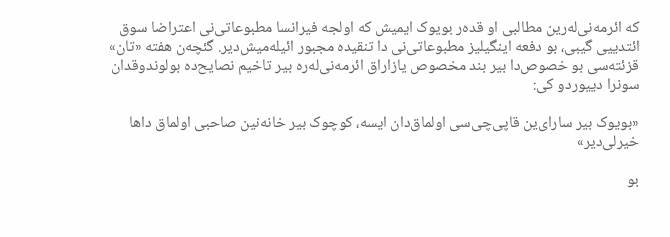که ‌ائرمه‌نی‌له‌رین مطالبی او قده‌ر بویوک ایمیش که ‌اولجه ‌فیرانسا مطبوعاتی‌نی اعتراضا سوق ائتدییی گیبی، بو دفعه ‌اینگیلیز مطبوعاتی‌نی دا تنقیده ‌مجبور ائیله‌میش‌دیر. گئچه‌ن هفته‌ «تان» قزئته‌سی بو خصوص‌دا بیر بند مخصوص یازاراق ائرمه‌نی‌له‌ره ‌بیر تاخیم نصایح‌ده ‌بولوندوقدان سونرا دییوردو کی:

«بویوک بیر سارای‌ین قاپی‌چی‌سی اولماق‌دان ایسه، کوچوک بیر خانه‌نین صاحبی اولماق داها خیرلی‌دیر»

بو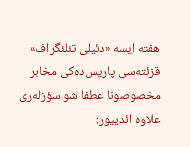هفته‌ ایسه‌ «دئیلی تئلئگراف» قزئته‌سی پاریس‌ده‌کی مخابر مخصوصونا عطفا شو سؤزله‌ری علاوه ‌ائدییور: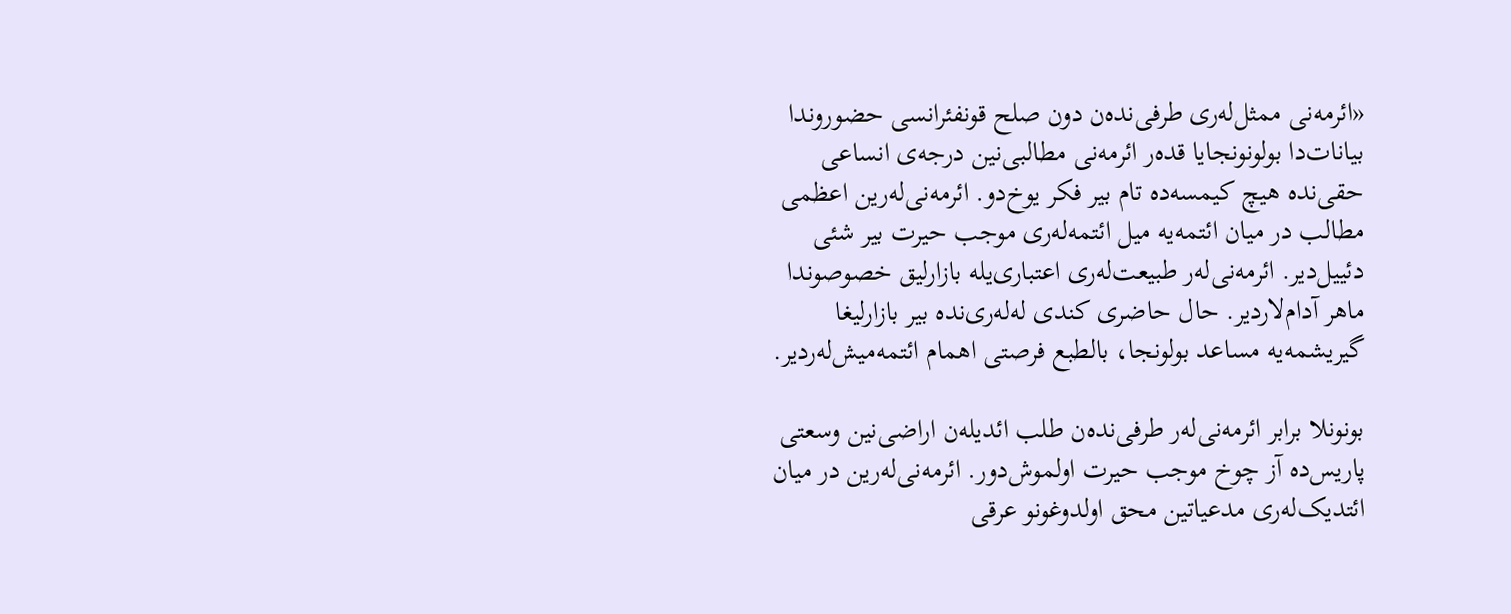«ائرمه‌نی ممثل‌له‌ری طرفی‌نده‌ن دون صلح قونفئرانسی حضوروندا بیانات‌دا بولونونجایا قده‌ر ائرمه‌نی مطالبی‌نین درجه‌ی انساعی حقی‌نده ‌هیچ کیمسه‌ده ‌تام بیر فکر یوخ‌دو. ائرمه‌نی‌له‌رین اعظمی مطالب در میان ائتمه‌یه ‌میل ائتمه‌له‌ری موجب حیرت بیر شئی دئییل‌دیر. ائرمه‌نی‌له‌ر طبیعت‌له‌ری اعتباری‌یله ‌بازارلیق خصوصوندا ماهر آدام‌لاردیر. حال حاضری کندی له‌له‌ری‌نده ‌بیر بازارلیغا گیریشمه‌یه‌ مساعد بولونجا، بالطبع فرصتی اهمام ائتمه‌میش‌له‌ردیر.

بونونلا برابر ائرمه‌نی‌له‌ر طرفی‌نده‌ن طلب ائدیله‌ن اراضی‌نین وسعتی پاریس‌ده‌ آز چوخ موجب حیرت اولموش‌دور. ائرمه‌نی‌له‌رین در میان ائتدیک‌له‌ری مدعیاتین محق اولدوغونو عرقی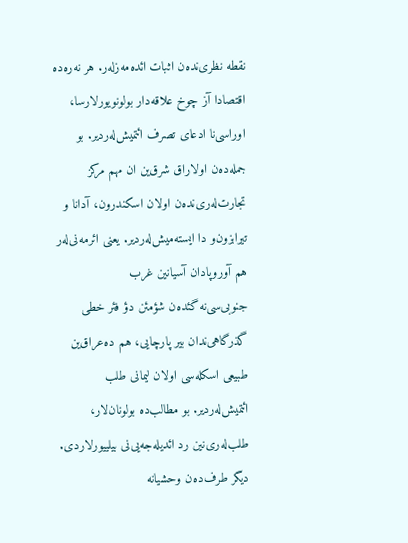نقطه ‌نظری‌نده‌ن اثبات ائده‌مه‌زله‌ر. هر نه‌ره‌ده‌ اقتصادا آز چوخ علاقه‌دار بولونویورلارسا، اوراسی‌نا ادعای تصرف ائتمیش‌له‌ردیر. بو جمله‌ده‌ن اولاراق شرق‌ین ان مهم مرکز تجارت‌له‌ری‌نده‌ن اولان اسکندرون، آدانا و تیرابزون‌و دا ایسته‌میش‌له‌ردیر. یعنی ائرمه‌نی‌له‌ر هم آوروپادان آسیانین غرب جنوبی‌سی‌نه ‌گئده‌ن شؤمئن دؤ فئر خطی گذرگاهی‌ندان بیر پارچایی، هم ده‌عراق‌ین طبیعی اسکله‌سی اولان لیمانی طلب ائتمیش‌له‌ردیر. بو مطالب‌ده ‌بولونان‌لار، طلب‌له‌ری‌نین رد ائدیله‌جه‌یی‌نی بیلییورلاردی. دیگر طرف‌ده‌ن وحشیانه‌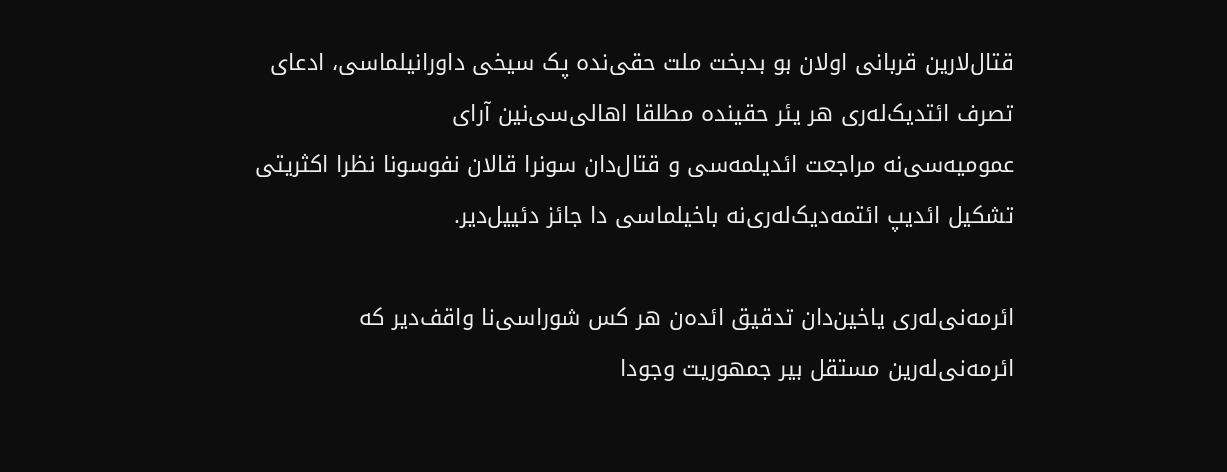قتال‌لارین قربانی اولان بو بدبخت ملت حقی‌نده‌ پک سیخی داورانیلماسی، ادعای تصرف ائتدیک‌له‌ری هر یئر حقینده‌ مطلقا اهالی‌سی‌نین آرای عمومیه‌سی‌نه ‌مراجعت ائدیلمه‌سی و قتال‌دان سونرا قالان نفوسونا نظرا اکثریتی تشکیل ائدیپ ائتمه‌دیک‌له‌ری‌نه ‌باخیلماسی دا جائز دئییل‌دیر.

ائرمه‌نی‌له‌ری یاخین‌دان تدقیق ائده‌ن هر کس شوراسی‌نا واقف‌دیر که‌ ائرمه‌نی‌له‌رین مستقل بیر جمهوریت وجودا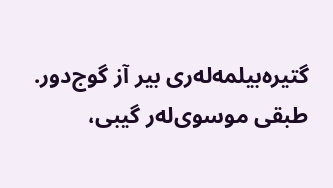گتیره‌بیلمه‌له‌ری بیر آز گوج‌دور. طبقی موسوی‌له‌ر گیبی،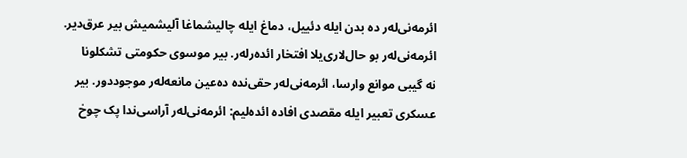ائرمه‌نی‌له‌ر ده ‌بدن ایله‌ دئییل، دماغ ایله‌ چالیشماغا آلیشمیش بیر عرق‌دیر. ائرمه‌نی‌له‌ر بو حال‌لاری‌یلا افتخار ائده‌رله‌ر. بیر موسوی حکومتی تشکلونا نه ‌گیبی موانع وارسا، ائرمه‌نی‌له‌ر حقی‌نده‌ ده‌عین مانعه‌له‌ر موجوددور. بیر عسکری تعبیر ایله ‌مقصدی افاده‌ ائده‌لیم: ائرمه‌نی‌له‌ر آراسی‌ندا پک چوخ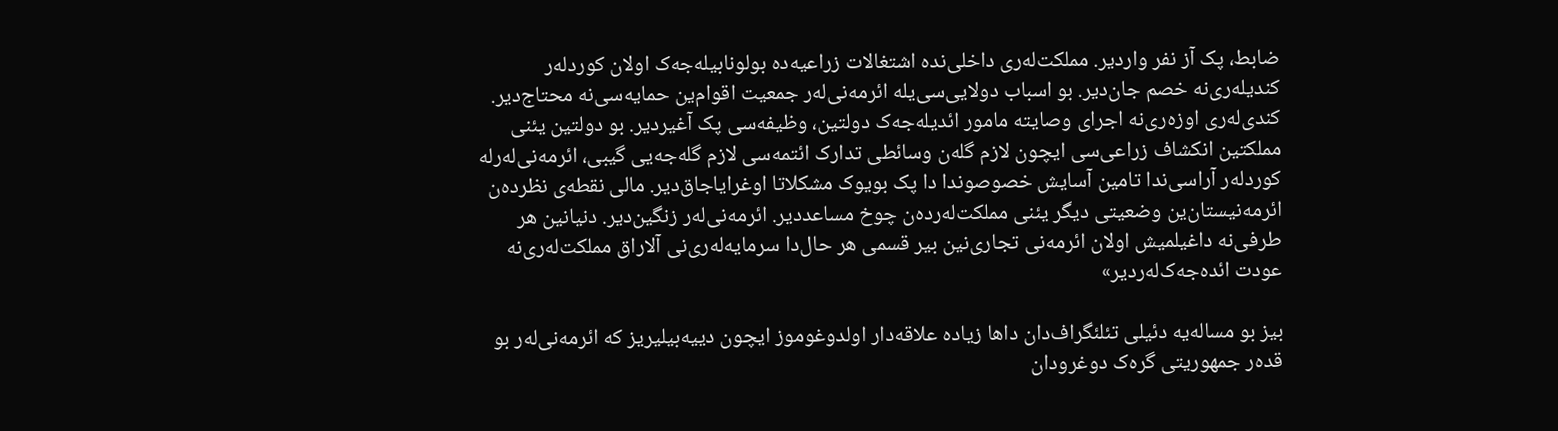ضابط، پک آز نفر واردیر. مملکت‌له‌ری داخلی‌نده ‌اشتغالات زراعیه‌ده‌ بولونابیله‌جه‌ک اولان کوردله‌ر کندیله‌ری‌نه ‌خصم جان‌دیر. بو اسباب دولایی‌سی‌یله ‌ائرمه‌نی‌له‌ر جمعیت اقوام‌ین حمایه‌سی‌نه ‌محتاج‌دیر. کندی‌له‌ری اوزه‌ری‌نه ‌اجرای وصایته‌ مامور ائدیله‌جه‌ک دولتین، وظیفه‌سی پک آغیردیر. بو دولتین یئنی مملکتین انکشاف زراعی‌سی ایچون لازم گله‌ن وسائطی تدارک ائتمه‌سی لازم گله‌جه‌یی گیبی، ائرمه‌نی‌له‌رله‌ کوردله‌ر آراسی‌ندا تامین آسایش خصوصوندا دا پک بویوک مشکلاتا اوغرایاجاق‌دیر. مالی نقطه‌ی نظرده‌ن ائرمه‌نیستان‌ین وضعیتی دیگر یئنی مملکت‌له‌رده‌ن چوخ مساعددیر. ائرمه‌نی‌له‌ر زنگین‌دیر. دنیانین هر طرفی‌نه‌ داغیلمیش اولان ائرمه‌نی تجاری‌نین بیر قسمی هر حال‌دا سرمایه‌له‌ری‌نی آلاراق مملکت‌له‌ری‌نه‌ عودت ائده‌جه‌ک‌له‌ردیر»

بیز بو مساله‌یه ‌دئیلی تئلئگراف‌دان داها زیاده‌ علاقه‌دار اولدوغوموز ایچون دییه‌بیلیریز که‌ ائرمه‌نی‌له‌ر بو قده‌ر جمهوریتی گره‌ک دوغرودان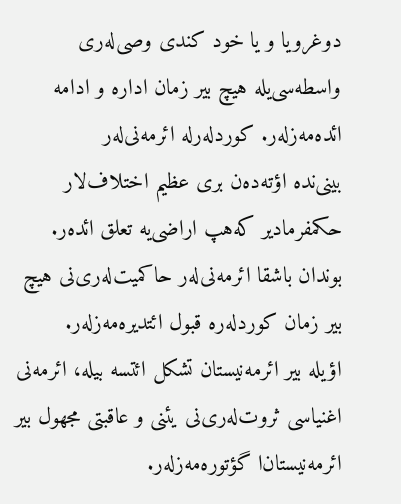دوغرویا و یا خود کندی وصی‌له‌ری واسطه‌سی‌یله‌ هیچ بیر زمان اداره ‌و ادامه‌ ائده‌مه‌زله‌ر. کوردله‌رله‌ ائرمه‌نی‌له‌ر بینی‌نده ‌اؤته‌ده‌ن بری عظیم اختلاف‌لار حکمفرمادیر که‌هپ اراضی‌یه ‌تعلق ائده‌ر. بوندان باشقا ائرمه‌نی‌له‌ر حاکمیت‌له‌ری‌نی هیچ بیر زمان کوردله‌ره ‌قبول ائتدیره‌مه‌زله‌ر. اؤیله ‌بیر ائرمه‌نیستان تشکل ائتسه ‌بیله، ائرمه‌نی اغنیاسی ثروت‌له‌ری‌نی یئنی و عاقبتی مجهول بیر ائرمه‌نیستان‌ا گؤتوره‌مه‌زله‌ر.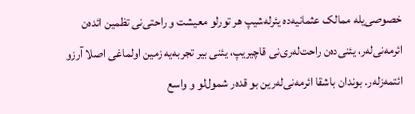خصوصی‌یله ‌ممالک عثمانیه‌ده‌ یئرله‌شیپ هر تورلو معیشت و راحتی‌نی تظمین ائده‌ن ائرمه‌نی‌له‌ر، یئنی‌ده‌ن راحت‌له‌ری‌نی قاچیریپ، یئنی بیر تجربه‌یه‌ زمین اولماغی اصلا آرزو ائتمه‌زله‌ر. بوندان باشقا ائرمه‌نی‌له‌رین بو قده‌ر شمول‌لو و واسع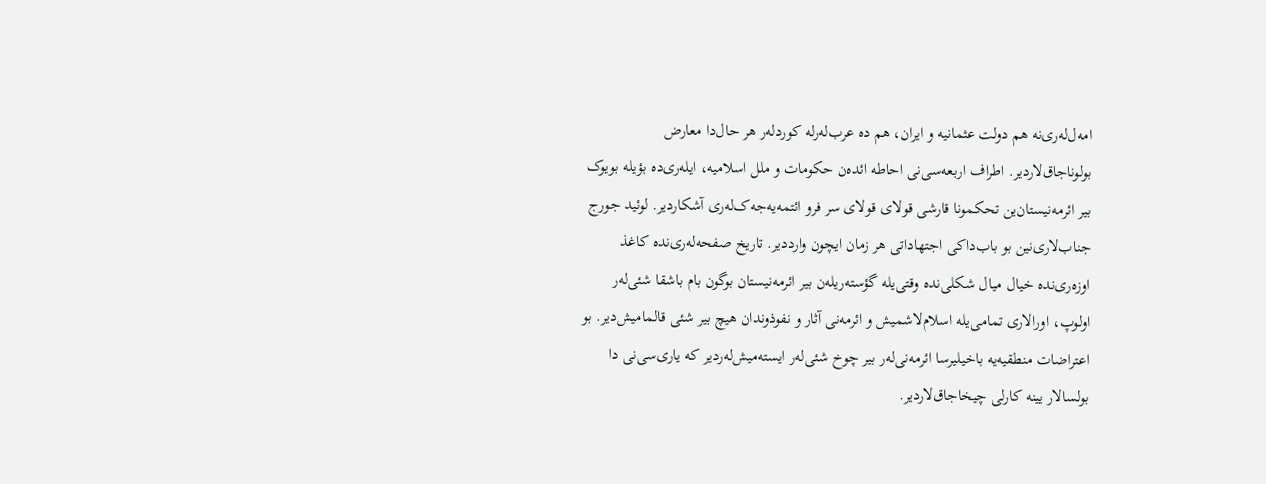امه‌ل‌له‌ری‌نه ‌هم دولت عثمانیه ‌و ایران، هم ده ‌عرب‌له‌رله ‌کوردله‌ر هر حال‌دا معارض بولوناجاق‌لاردیر. اطراف اربعه‌سی‌نی احاطه ‌ائده‌ن حکومات و ملل اسلامیه، ایله‌ری‌ده‌ بؤیله‌ بویوک بیر ائرمه‌نیستان‌ین تحکمونا قارشی قولای قولای سر فرو ائتمه‌یه‌جه‌ک‌له‌ری آشکاردیر. لوئید جورج جناب‌لاری‌نین بو باب‌داکی اجتهاداتی هر زمان ایچون وارددیر. تاریخ صفحه‌له‌ری‌نده ‌کاغذ اوزه‌ری‌نده ‌خیال میال شکلی‌نده‌ وقتی‌یله‌ گؤسته‌ریله‌ن بیر ائرمه‌نیستان بوگون بام باشقا شئی‌له‌ر اولوپ، اورالاری تمامی‌یله ‌اسلام‌لاشمیش و ائرمه‌نی آثار و نفوذوندان هیچ بیر شئی قالمامیش‌دیر. بو اعتراضات منطقیه‌یه‌ باخیلیرسا ائرمه‌نی‌له‌ر بیر چوخ شئی‌له‌ر ایسته‌میش‌له‌ردیر که‌ یاری‌سی‌نی دا بولسالار یینه‌ کارلی چیخاجاق‌لاردیر.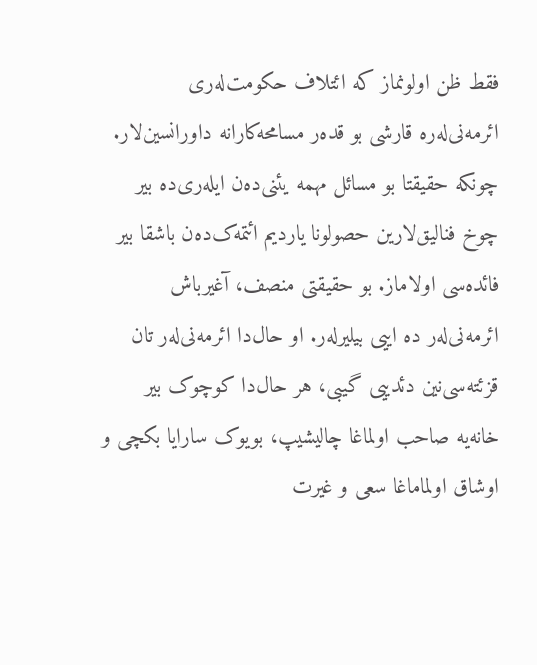فقط ظن اولونماز که ‌ائتلاف حکومت‌له‌ری ائرمه‌نی‌له‌ره ‌قارشی بو قده‌ر مسامحه‌کارانه‌ داورانسین‌لار. چونکه‌ حقیقتا بو مسائل مهمه ‌یئنی‌ده‌ن ایله‌ری‌ده ‌بیر چوخ فنالیق‌لارین حصولونا یاردیم ائتمه‌ک‌ده‌ن باشقا بیر فائده‌سی اولاماز. بو حقیقتی منصف، آغیرباش ائرمه‌نی‌له‌ر ده ‌اییی بیلیرله‌ر. او حال‌دا ائرمه‌نی‌له‌ر تان قزئته‌سی‌نین دئدییی گیبی، هر حال‌دا کوچوک بیر خانه‌یه‌ صاحب اولماغا چالیشیپ، بویوک سارایا بکچی و اوشاق اولماماغا سعی و غیرت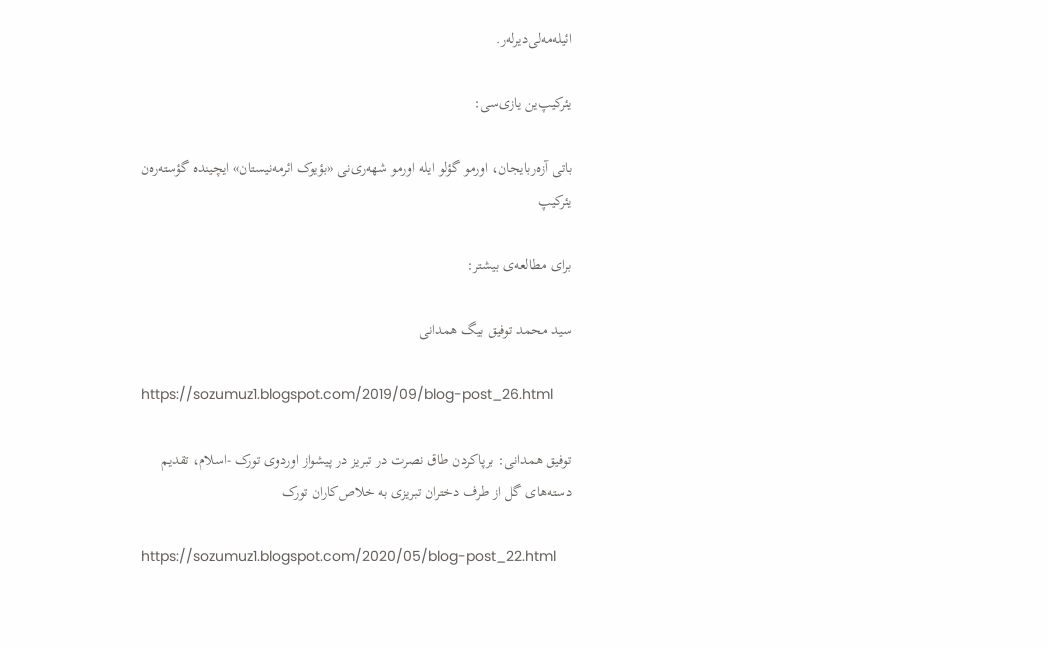ائیله‌مه‌لی‌دیرله‌ر.

یئرکیپ‌ین یازی‌سی:

باتی آزه‌ربایجان، اورمو گؤلو ایله اورمو شهه‌ری‌نی «بؤیوک ائرمه‌نیستان» ایچینده گؤسته‌ره‌ن یئرکیپ

برای مطالعه‌ی بیشتر:

سید محمد توفیق بیگ همدانی

https://sozumuz1.blogspot.com/2019/09/blog-post_26.html

توفیق همدانی: برپاکردن طاق نصرت در تبریز در پیشواز اوردوی تورک -اسلام، تقدیم دسته‌های گل از طرف دختران تبریزی به خلاص‌کاران تورک

https://sozumuz1.blogspot.com/2020/05/blog-post_22.html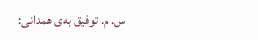س. م. توفیق به‌ی همدانی: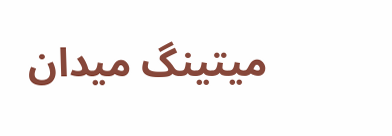میتینگ میدان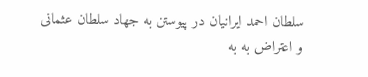سلطان احمد ایرانیان در پیوستن به جهاد سلطان عثمانی و اعتراض به به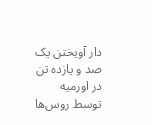دار آویختن یک صد و یازده تن در اورمیه توسط روس‌ها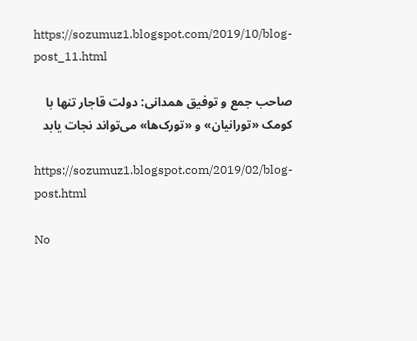https://sozumuz1.blogspot.com/2019/10/blog-post_11.html

صاحب جمع و توفیق همدانی: دولت قاجار تنها با کومک «تورانیان» و «تورک‌ها» می‌تواند نجات یابد

https://sozumuz1.blogspot.com/2019/02/blog-post.html

No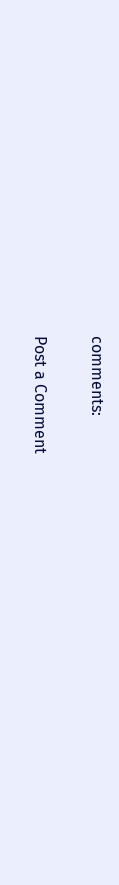comments:

Post a Comment